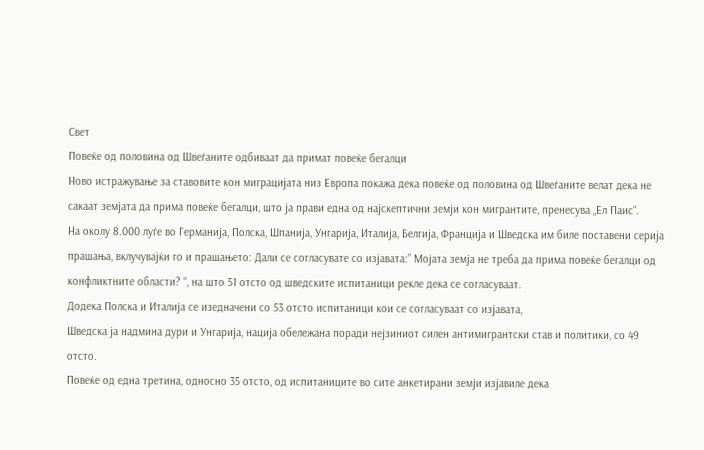Свет
Повеќе од половина од Швеѓаните одбиваат да примат повеќе бегалци
Ново истражување за ставовите кон миграцијата низ Европа покажа дека повеќе од половина од Швеѓаните велат дека не сакаат земјата да прима повеќе бегалци, што ја прави една од најскептични земји кон мигрантите, пренесува „Ел Паис“.
На околу 8.000 луѓе во Германија, Полска, Шпанија, Унгарија, Италија, Белгија, Франција и Шведска им биле поставени серија прашања, вклучувајќи го и прашањето: Дали се согласувате со изјавата:” Мојата земја не треба да прима повеќе бегалци од конфликтните области? “, на што 51 отсто од шведските испитаници рекле дека се согласуваат.
Додека Полска и Италија се изедначени со 53 отсто испитаници кои се согласуваат со изјавата,
Шведска ја надмина дури и Унгарија, нација обележана поради нејзиниот силен антимигрантски став и политики, со 49 отсто.
Повеќе од една третина, односно 35 отсто, од испитаниците во сите анкетирани земји изјавиле дека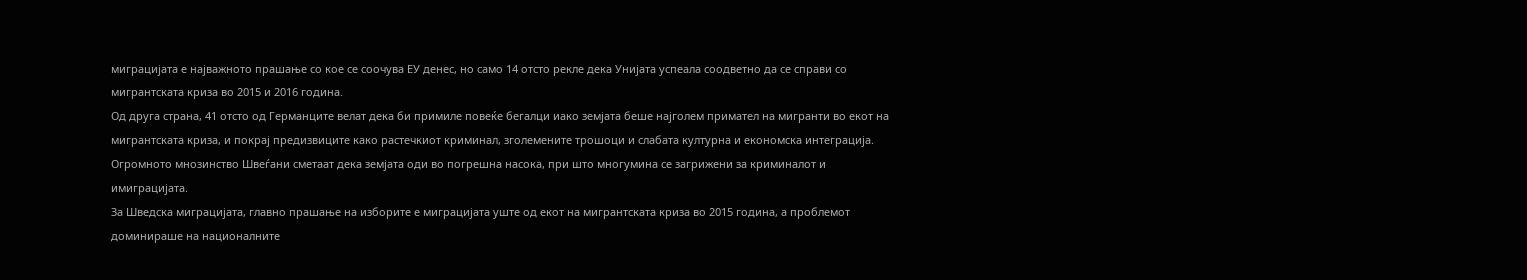миграцијата е најважното прашање со кое се соочува ЕУ денес, но само 14 отсто рекле дека Унијата успеала соодветно да се справи со мигрантската криза во 2015 и 2016 година.
Од друга страна, 41 отсто од Германците велат дека би примиле повеќе бегалци иако земјата беше најголем примател на мигранти во екот на мигрантската криза, и покрај предизвиците како растечкиот криминал, зголемените трошоци и слабата културна и економска интеграција.
Огромното мнозинство Швеѓани сметаат дека земјата оди во погрешна насока, при што многумина се загрижени за криминалот и имиграцијата.
За Шведска миграцијата, главно прашање на изборите е миграцијата уште од екот на мигрантската криза во 2015 година, а проблемот доминираше на националните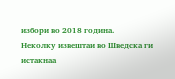избори во 2018 година.
Неколку извештаи во Шведска ги истакнаа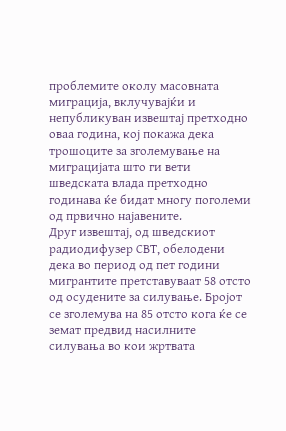проблемите околу масовната миграција, вклучувајќи и непубликуван извештај претходно оваа година, кој покажа дека трошоците за зголемување на миграцијата што ги вети шведската влада претходно годинава ќе бидат многу поголеми од првично најавените.
Друг извештај, од шведскиот радиодифузер СВТ, обелодени дека во период од пет години мигрантите претставуваат 58 отсто од осудените за силување. Бројот се зголемува на 85 отсто кога ќе се земат предвид насилните силувања во кои жртвата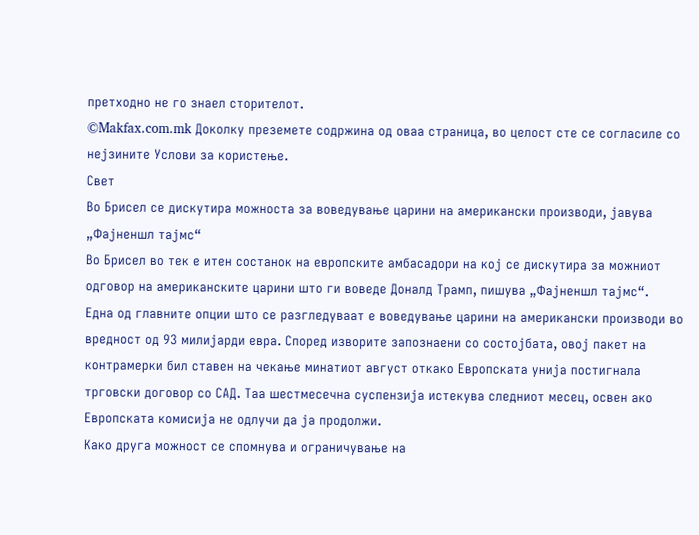претходно не го знаел сторителот.
©Makfax.com.mk Доколку преземете содржина од оваа страница, во целост сте се согласиле со нејзините Услови за користење.
Свет
Во Брисел се дискутира можноста за воведување царини на американски производи, јавува „Фајненшл тајмс“
Во Брисел во тек е итен состанок на европските амбасадори на кој се дискутира за можниот одговор на американските царини што ги воведе Доналд Трамп, пишува „Фајненшл тајмс“.
Една од главните опции што се разгледуваат е воведување царини на американски производи во вредност од 93 милијарди евра. Според изворите запознаени со состојбата, овој пакет на контрамерки бил ставен на чекање минатиот август откако Европската унија постигнала трговски договор со САД. Таа шестмесечна суспензија истекува следниот месец, освен ако Европската комисија не одлучи да ја продолжи.
Како друга можност се спомнува и ограничување на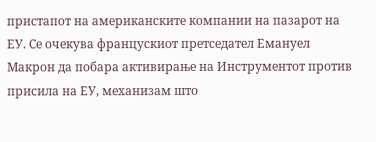пристапот на американските компании на пазарот на ЕУ. Се очекува францускиот претседател Емануел Макрон да побара активирање на Инструментот против присила на ЕУ, механизам што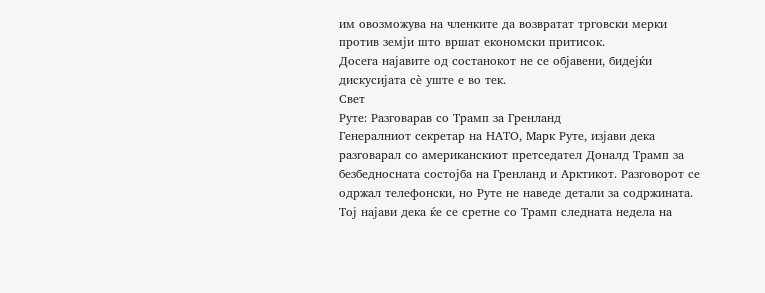им овозможува на членките да возвратат трговски мерки против земји што вршат економски притисок.
Досега најавите од состанокот не се објавени, бидејќи дискусијата сè уште е во тек.
Свет
Руте: Разговарав со Трамп за Гренланд
Генералниот секретар на НАТО, Марк Руте, изјави дека разговарал со американскиот претседател Доналд Трамп за безбедносната состојба на Гренланд и Арктикот. Разговорот се одржал телефонски, но Руте не наведе детали за содржината.
Тој најави дека ќе се сретне со Трамп следната недела на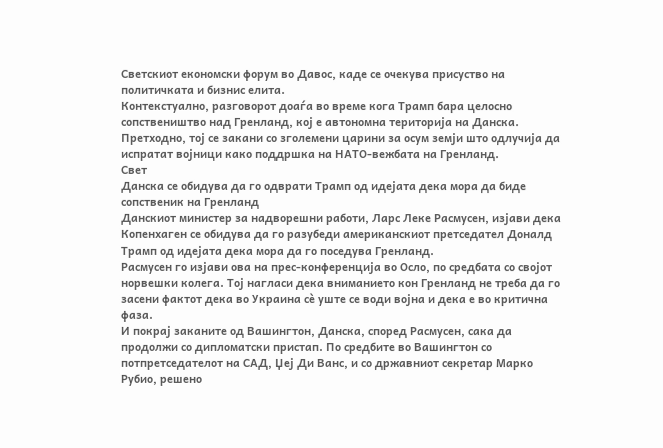Светскиот економски форум во Давос, каде се очекува присуство на политичката и бизнис елита.
Контекстуално, разговорот доаѓа во време кога Трамп бара целосно сопствеништво над Гренланд, кој е автономна територија на Данска. Претходно, тој се закани со зголемени царини за осум земји што одлучија да испратат војници како поддршка на НАТО-вежбата на Гренланд.
Свет
Данска се обидува да го одврати Трамп од идејата дека мора да биде сопственик на Гренланд
Данскиот министер за надворешни работи, Ларс Леке Расмусен, изјави дека Копенхаген се обидува да го разубеди американскиот претседател Доналд Трамп од идејата дека мора да го поседува Гренланд.
Расмусен го изјави ова на прес-конференција во Осло, по средбата со својот норвешки колега. Тој нагласи дека вниманието кон Гренланд не треба да го засени фактот дека во Украина сè уште се води војна и дека е во критична фаза.
И покрај заканите од Вашингтон, Данска, според Расмусен, сака да продолжи со дипломатски пристап. По средбите во Вашингтон со потпретседателот на САД, Џеј Ди Ванс, и со државниот секретар Марко Рубио, решено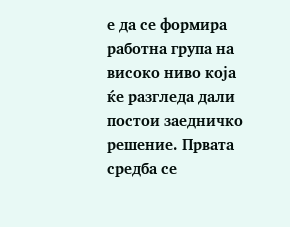е да се формира работна група на високо ниво која ќе разгледа дали постои заедничко решение. Првата средба се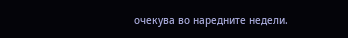очекува во наредните недели.